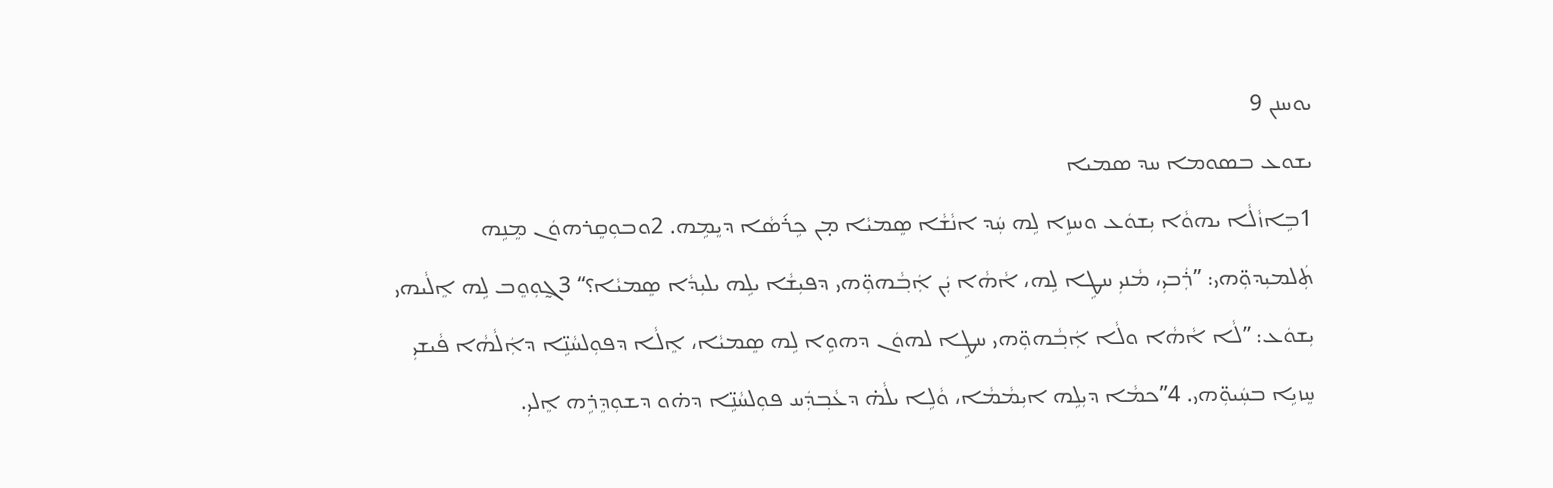ܝܘܚܢܢ 9
ܝܫܘܥ ܒܣܘܡܐ ܚܕ ܣܡܝܐ
1ܒܹܐܙܵܠܵܐ ܝܗܘܵܐ ܝܼܫܘܿܥ ܘܚܙܹܐ ܠܹܗ ܚܲܕ ܐܢܵܫܵܐ ܣܸܡܝܵܐ ܡ̣ܢ ܟܹܪ݇ܣܵܐ ܕܝܸܡܹܗ. 2ܘܒܘܼܩܸܪܗܘܿܢ ܡܸܢܹܗ ܬܲܠܡܝܼܕܘܼ̈ܗ‌ܝ: ”ܪܲܒܝܼ، ܡܵܢܝܼ ܚܛܹܐ ܠܹܗ، ܐܵܗܵܐ ܝܲܢ ܐܲܒ݂ܵܗܘܼ̈ܗ‌ܝ ܕܦܝܼܫܵܐ ܝܠܹܗ ܝܠܝܼܕܵܐ ܣܸܡܝܵܐ؟“ 3ܓ̰ܘܼܘܸܒ ܠܹܗ ܐܸܠܵܝܗ‌ܝ ܝܼܫܘܿܥ: ”ܠܵܐ ܐܵܗܵܐ ܘܠܵܐ ܐܲܒ݂ܵܗܘܼ̈ܗ‌ܝ ܚܛܹܐ ܠܗܘܿܢ ܕܗܘܹܐ ܠܹܗ ܣܸܡܝܵܐ، ܐܸܠܵܐ ܕܦܘܼܠܚܵܢܹ̈ܐ ܕܐܲܠܵܗܵܐ ܦܵܝܫܝܼ ܚܸܙܝܹܐ ܒܚܲܝܘܼ̈ܗ‌ܝ. 4”ܟܡܵܐ ܕܝܼܠܹܗ ܐܝܼܡܵܡܵܐ، ܘܵܠܹܐ ܝܠܵܗ̇ ܕܥܵܒ݂ܕܲܚ ܦܘܼܠܚܵܢܹ̈ܐ ܕܗ̇ܘ ܕܫܘܼܕܸܪܹܗ ܐܸܠܝܼ.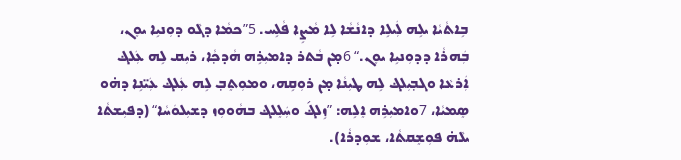ܒܹܐܬܵܝܵܐ ܝܠܹܗ ܠܲܝܠܹܐ ܕܐܢܵܫܵܐ ܠܹܐ ܡܵܨܹܐ ܦܵܠܹܚ. 5”ܟܡܵܐ ܕܓܵܘ ܕܘܼܢܝܹܐ ܝܘܸܢ، ܒܲܗܪܵܐ ܕܕܘܼܢܝܹܐ ܝܘܸܢ.“ 6ܡ̣ܢ ܒܵܬܪ ܕܐܡܝܼܪܹܗ ܗܵܕܟ݂ܵܐ، ܪܝܼܩ ܠܹܗ ܥܲܠܔ ܐܲܪܥܵܐ ܘܓܒ݂ܝܼܠܔ ܠܹܗ ܛܝܼܢܵܐ ܡ̣ܢ ܪܘܼܩܹܗ، ܘܡܘܼܬܸܒ݂ ܠܹܗ ܥܲܠܔ ܥܲܝ̈ܢܹܐ ܕܗ̇ܘ ܣܸܡܝܵܐ، 7ܘܐܡܝܼܪܹܗ ܐܸܠܹܗ: ”ܙܹܠܔ݇ ܘܚܲܠܸܠܔ ܒܗܵܘܘܼܙ ܕܫܝܼܠܘܿܚܵܐ“ (ܕܦܝܼܫܬܵ‌ܐ ܝܠܵܗ̇ ܦܘܼܫܸܩܬܵ‌ܐ، ܫܘܼܕܪܵܐ).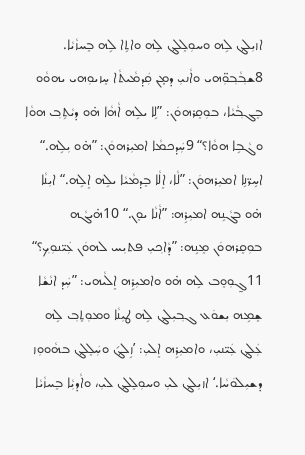ܐܙܝܼܠܔ ܠܹܗ ܘܚܘܼܠܸܠܔ ܠܹܗ ܘܐܬܹ‌ܐ ܠܹܗ ܒܸܚܙܵܝܵܐ.
8ܫܒ݂ܵܒ݂ܘܼ̈ܗ‌ܝ ܘܐܵܢܝܼ ܕܡ̣ܢ ܩܲܕܡܵܝܬܵ‌ܐ ܚܸܙܝܘܼܗ‌ܝ ܝܗܘܵܘ ܒܸܓܒ݂ܵܝܵܐ، ܒܘܼܩܸܪܗܘܿܢ: ”ܠܹܐ ܝܠܹܗ ܐܵܗܵܐ ܗ̇ܘ ܕܝܵܬܹܒ݂ ܗܘܵܐ ܘܓܵܒܹܐ ܗܘܵܐ؟“ 9ܚܲܕܟܡܵܐ ܐܡܝܼܪܗܘܿܢ: ”ܗ̇ܘ ܝܼܠܹܗ.“ ܐܚܹܪ̈ܢܹܐ ܐܡܝܼܪܗܘܿܢ: ”ܠܵܐ، ܐܸܠܵܐ ܒܸܕܡܵܝܵܐ ܝܠܹܗ ܐܸܠܹܗ.“ ܐܝܼܢܵܐ ܗ̇ܘ ܒܓܵܢܹܗ ܐܡܝܼܪܹܗ: ”ܐܵܢܵܐ ܝܘܸܢ.“ 10ܗ̇ܝܓܵܗ ܒܘܼܩܸܪܗܘܿܢ ܡܸܢܹܗ: ”ܕܵܐܟ݂ܝܼ ܦܬܝܼܚ ܠܗܘܿܢ ܥܲܝ̈ܢܘܼܟ݂؟“ 11ܓ̰ܘܼܘܸܒ ܠܹܗ ܗ̇ܘ ܘܐܡܝܼܪܹܗ ܐܸܠܵܝܗ‌ܝ: ”ܚܲܕ ܐܢܵܫܵܐ ܫܸܡܹܗ ܝܼܫܘܿܥ ܓܒ݂ܝܼܠܔ ܠܹܗ ܛܝܼܢܵܐ ܘܡܘܼܬܸܒ݂ ܠܹܗ ܥܲܠܔ ܥܲܝ̈ܢܝܼ، ܘܐܡܝܼܪܹܗ ܐܸܠܝܼ: ’ܙܹܠܔ݇ ܘܚܲܠܸܠܔ ܒܗܵܘܘܼܙ ܕܫܝܼܠܘܿܚܵܐ.‘ ܐܙܝܼܠܔ ܠܝܼ ܘܚܘܼܠܸܠܔ ܠܝܼ، ܘܐܵܕܝܼܵܐ ܒܸܚܙܵܝܵܐ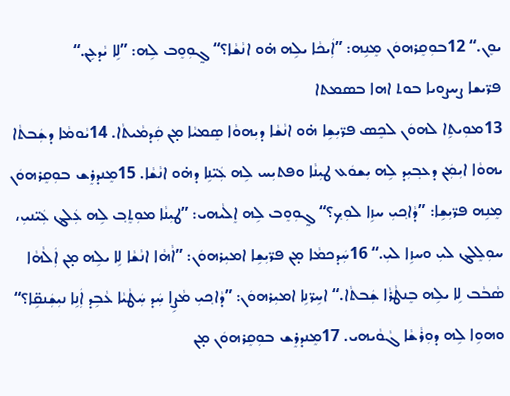ܝܘܸܢ.“ 12ܒܘܼܩܸܪܗܘܿܢ ܡܸܢܹܗ: ”ܐܲܝܟܵܐ ܝܠܹܗ ܗ̇ܘ ܐܢܵܫܵܐ؟“ ܓ̰ܘܼܘܸܒ ܠܹܗ: ”ܠܹܐ ܝܵܕܥܹܢ.“
ܦܪ̈ܝܫܐ ܨܚܨܘܝܐ ܒܘܬ ܐܗܐ ܒܣܡܬ‌ܐ
13ܡܘܼܝܬܹ‌ܐ ܠܗܘܿܢ ܠܟܸܣ ܦܪ̈ܝܼܫܹܐ ܗ̇ܘ ܐܢܵܫܵܐ ܕܝܼܗܘܵܐ ܣܸܡܝܵܐ ܡ̣ܢ ܩܲܕܡܵܝܬܵ‌ܐ. 14ܝܵܘܡܵܐ ܕܫܲܒܬܵ‌ܐ ܝܗܘܵܐ ܐܝܼܡܲܢ ܕܥܒ݂ܝܼܕ ܠܹܗ ܝܼܫܘܿܥ ܛܝܼܢܵܐ ܘܦܬܝܼܚ ܠܹܗ ܥܲܝ̈ܢܹܐ ܕܗ̇ܘ ܐܢܵܫܵܐ. 15ܡܸܢܕܪܸܫ ܒܘܼܩܸܪܗܘܿܢ ܡܸܢܹܗ ܦܪ̈ܝܼܫܹܐ: ”ܕܵܐܟ݂ܝܼ ܚܙܹܐ ܠܘܼܟ݂؟“ ܓ̰ܘܼܘܸܒ ܠܹܗ ܐܸܠܵܝܗ‌ܝ: ”ܛܝܼܢܵܐ ܡܘܼܬܸܒ݂ ܠܹܗ ܥܲܠܔ ܥܲܝ̈ܢܝܼ، ܚܘܼܠܸܠܔ ܠܝܼ ܘܚܙܹܐ ܠܝܼ.“ 16ܚܲܕܟܡܵܐ ܡ̣ܢ ܦܪ̈ܝܼܫܹܐ ܐܡܝܼܪܗܘܿܢ: ”ܐܵܗܵܐ ܐܢܵܫܵܐ ܠܹܐ ܝܠܹܗ ܡ̣ܢ ܐܲܠܵܗܵܐ ܣܵܒܵܒ ܠܹܐ ܝܠܹܗ ܒܸܢܛܵܪܵܐ ܫܲܒܬܵ‌ܐ.“ ܐܚܹܪ̈ܢܹܐ ܐܡܝܼܪܗܘܿܢ: ”ܕܵܐܟ݂ܝܼ ܡܵܨܹܐ ܚܲܕ ܚܲܛܵܝܵܐ ܥܵܒܹܕ ܐܲܢܹܐ ܢܝܼܫܲܢܩܹ̈ܐ؟“ ܘܗܘܹܐ ܠܹܗ ܕܘܼܪܵܫܵܐ ܓܵܘܵܝܗ‌ܝ. 17ܡܸܢܕܪܸܫ ܒܘܼܩܸܪܗܘܿܢ ܡ̣ܢ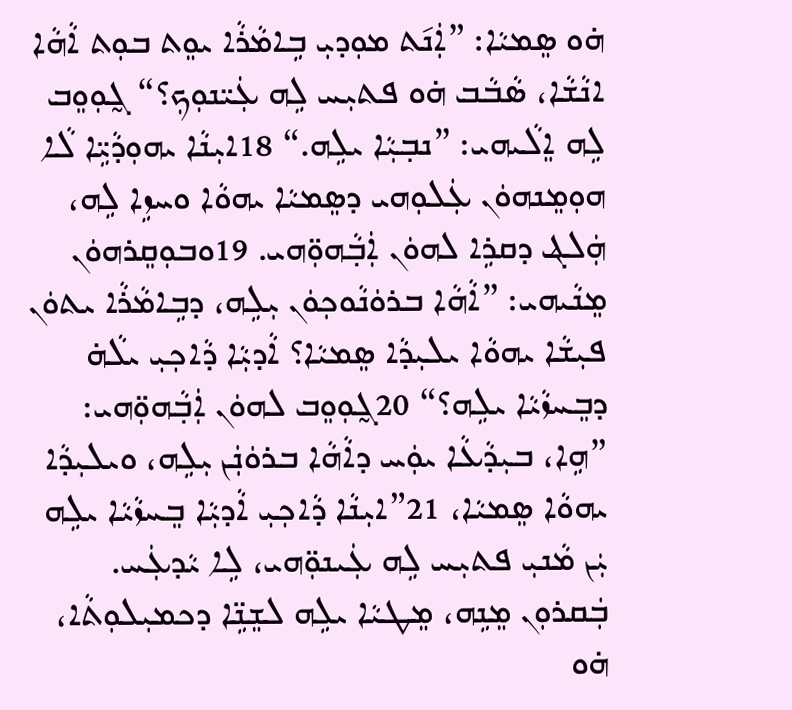ܗ̇ܘ ܣܸܡܝܵܐ: ”ܐܲܢ݇ܬ ܡܘܼܕܝܼ ܒܹܐܡܵܪܵܐ ܝܘܸܬ ܒܘܼܬ ܐܵܗܵܐ ܐܢܵܫܵܐ، ܣܵܒܵܒ ܗ̇ܘ ܦܬܝܼܚ ܠܹܗ ܥܲܝ̈ܢܘܼܟ݂؟“ ܓ̰ܘܼܘܸܒ ܠܹܗ ܐܸܠܵܝܗ‌ܝ: ”ܢܒ݂ܝܼܵܐ ܝܠܹܗ.“ 18ܐܝܼܢܵܐ ܝܗܘܼܕܵܝܹ̈ܐ ܠܵܐ ܗܘܼܡܸܢܗܘܿܢ ܥܲܠܘܼܗ‌ܝ ܕܣܸܡܝܵܐ ܝܗܘܵܐ ܘܚܙܹܐ ܠܹܗ، ܗܲܠܔ ܕܩܪܹܐ ܠܗܘܿܢ ܐܲܒ݂ܵܗܘܼ̈ܗ‌ܝ. 19ܘܒܘܼܩܸܪܗܘܿܢ ܡܸܢܵܝܗ‌ܝ: ”ܐܵܗܵܐ ܒܪܘܿܢܵܘܟ݂ܘܿܢ ܝܼܠܹܗ، ܕܒܹܐܡܵܪܵܐ ܝܬܘܿܢ ܦܝܼܫܵܐ ܝܗܘܵܐ ܝܠܝܼܕܵܐ ܣܸܡܝܵܐ؟ ܐܵܕܝܼܵܐ ܕܵܐܟ݂ܝܼ ܝܠܵܗ̇ ܕܒܸܚܙܵܝܵܐ ܝܠܹܗ؟“ 20ܓ̰ܘܼܘܸܒ ܠܗܘܿܢ ܐܲܒ݂ܵܗܘܼ̈ܗ‌ܝ: ”ܗܹܐ، ܒܝܼܕܵܥܵܐ ܝܘܲܚ ܕܐܵܗܵܐ ܒܪܘܿܢܲܢ ܝܼܠܹܗ، ܘܝܠܝܼܕܵܐ ܝܗܘܵܐ ܣܸܡܝܵܐ، 21”ܐܝܼܢܵܐ ܕܵܐܟ݂ܝܼ ܐܵܕܝܼܵܐ ܒܸܚܙܵܝܵܐ ܝܠܹܗ ܝܲܢ ܡܵܢܝܼ ܦܬܝܼܚ ܠܹܗ ܥܲܝܢܘܼ̈ܗ‌ܝ، ܠܹܐ ܝܵܕܥܲܚ. ܒܲܩܪܘܼܢ ܡܸܢܹܗ، ܡܸܛܝܵܐ ܝܠܹܗ ܠܫܸܢܹ̈ܐ ܕܟܡܝܼܠܘܼܬܵ‌ܐ، ܗ̇ܘ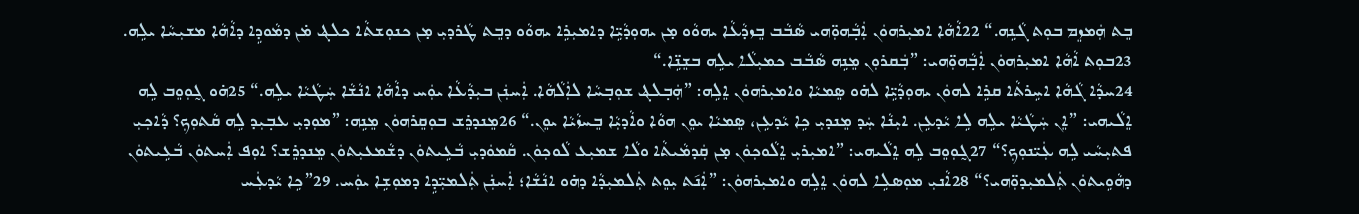ܒܸܬ ܗܲܡܙܸܡ ܒܘܼܬ ܓܵܢܹܗ.“ 22ܐܵܗܵܐ ܐܡܝܼܪܗܘܿܢ ܐܲܒ݂ܵܗܘܼ̈ܗ‌ܝ ܣܵܒܵܒ ܒܸܙܕܵܥܵܐ ܝܗܘܵܘ ܡ̣ܢ ܝܗܘܼܕܵܝܹ̈ܐ ܕܐܡܝܼܪܹܐ ܝܗܘܵܘ ܕܒܸܬ ܛܵܪܕܝܼ ܡ̣ܢ ܟܢܘܼܫܬܵ‌ܐ ܟܠܔ ܡ̇ܢ ܕܡܵܘܕܹܐ ܕܐܵܗܵܐ ܡܫܝܼܚܵܐ ܝܠܹܗ. 23ܒܘܼܬ ܐܵܗܵܐ ܐܡܝܼܪܗܘܿܢ ܐܲܒ݂ܵܗܘܼ̈ܗ‌ܝ: ”ܒܲܩܪܘܼܢ ܡܸܢܹܗ ܣܵܒܵܒ ܟܡܝܼܠܵܐ ܝܠܹܗ ܒܫܸܢܹ̈ܐ.“
24ܚܕܵܐ ܓܵܗܵܐ ܐܚܹܪܬܵ‌ܐ ܩܪܹܐ ܠܗܘܿܢ ܝܗܘܼܕܵܝܹ̈ܐ ܠܗ̇ܘ ܣܸܡܝܵܐ ܘܐܡܝܼܪܗܘܿܢ ܐܸܠܹܗ: ”ܗܲܒ݂ܠܔ ܫܘܼܒ݂ܚܵܐ ܠܐܲܠܵܗܵܐ. ܐܲܚܢܲܢ ܒܝܼܕܵܥܵܐ ܝܘܲܚ ܕܐܵܗܵܐ ܐܢܵܫܵܐ ܚܲܛܵܝܵܐ ܝܠܹܗ.“ 25ܗ̇ܘ ܓ̰ܘܼܘܸܒ ܠܹܗ ܐܸܠܵܝܗ‌ܝ: ”ܐܸܢ ܚܲܛܵܝܵܐ ܝܠܹܗ ܠܹܐ ܝܵܕܥܹܢ. ܐܝܼܢܵܐ ܚܲܕ ܡܸܢܕܝܼ ܟܹܐ ܝܵܕܥܹܢ، ܣܸܡܝܵܐ ܝܘܸܢ ܗܘܵܐ ܘܐܵܕܝܼܵܐ ܒܸܚܙܵܝܵܐ ܝܘܸܢ.“ 26ܡܸܢܕܪܸܫ ܒܘܼܩܸܪܗܘܿܢ ܡܸܢܹܗ: ”ܡܘܼܕܝܼ ܥܒ݂ܝܼܕ ܠܹܗ ܩܵܬܘܼܟ݂؟ ܕܵܐܟ݂ܝܼ ܦܬܝܼܚܵܝ ܠܹܗ ܥܲܝ̈ܢܘܼܟ݂؟“ 27ܓ̰ܘܼܘܸܒ ܠܹܗ ܐܸܠܵܝܗ‌ܝ: ”ܐܡܝܼܪܝܼ ܐܸܠܵܘܟ݂ܘܿܢ ܡ̣ܢ ܩܲܕܡܵܝܬܵ‌ܐ ܘܠܵܐ ܫܡܝܼܥ ܠܵܘܟ݂ܘܿܢ. ܩܵܡܘܿܕܝܼ ܒܵܥܹܝܬܘܿܢ ܕܫܵܡܥܝܼܬܘܿܢ ܡܸܢܕܪܸܫ؟ ܐܘܼܦ ܐܲܚܬܘܿܢ ܒܵܥܹܝܬܘܿܢ ܕܗܵܘܹܝܬܘܿܢ ܬܲܠܡܝܼܕܘܼ̈ܗ‌ܝ؟“ 28ܐܵܢܝܼ ܡܘܼܣܠܹܐ ܠܗܘܿܢ ܐܸܠܹܗ ܘܐܡܝܼܪܗܘܿܢ: ”ܐܲܢ݇ܬ ܝܼܘܸܬ ܬܲܠܡܝܼܕܵܐ ܕܗ̇ܘ ܐܢܵܫܵܐ؛ ܐܲܚܢܲܢ ܬܲܠܡܝܼ̈ܕܹܐ ܕܡܘܼܫܹܐ ܝܘܲܚ. 29”ܟܹܐ ܝܵܕܥܲܚ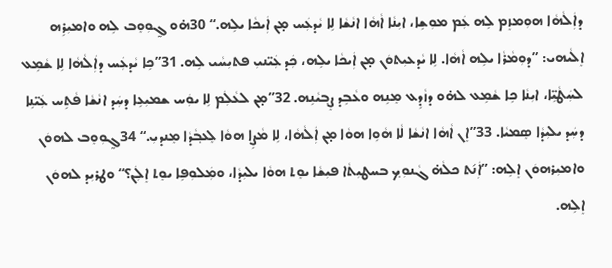ܕܐܲܠܵܗܵܐ ܗܘܼܡܙܸܡ ܠܹܗ ܥܲܡ ܡܘܼܫܹܐ، ܐܝܼܢܵܐ ܐܵܗܵܐ ܐܢܵܫܵܐ ܠܹܐ ܝܵܕܥܲܚ ܡ̣ܢ ܐܲܝܟܵܐ ܝܠܹܗ.“ 30ܗ̇ܘ ܓ̰ܘܼܘܸܒ ܠܹܗ ܘܐܡܝܼܪܹܗ ܐܸܠܵܝܗ‌ܝ: ”ܕܘܼܡܵܪܵܐ ܝܠܹܗ ܐܵܗܵܐ. ܠܹܐ ܝܵܕܥܝܼܬܘܿܢ ܡ̣ܢ ܐܲܝܟܵܐ ܝܠܹܗ، ܟܲܕ ܥܲܝ̈ܢܝܼ ܦܬܝܼܚܵܝ ܠܹܗ. 31”ܟܹܐ ܝܵܕܥܲܚ ܕܐܲܠܵܗܵܐ ܠܹܐ ܫܵܡܹܥ ܠܚܲܛܵܝܹ̈ܐ، ܐܝܼܢܵܐ ܟܹܐ ܫܵܡܹܥ ܠܗ̇ܘ ܕܙܵܕܹܥ ܡܸܢܹܗ ܘܥܵܒܹܕ ܨܸܒ݂ܝܵܢܹܗ. 32”ܡ̣ܢ ܠܥܵܠܲܡ ܠܹܐ ܝܘܲܚ ܫܡܝܼܥܹܐ ܕܚܲܕ ܐܢܵܫܵܐ ܦܵܬܹܚ ܥܲܝ̈ܢܹܐ ܕܚܲܕ ܝܠܝܼܕܵܐ ܣܸܡܝܵܐ. 33”ܐܸܢ ܐܵܗܵܐ ܐܢܵܫܵܐ ܠܵܐ ܗܵܘܹܐ ܗܘܵܐ ܡ̣ܢ ܐܲܠܵܗܵܐ، ܠܹܐ ܡܵܨܹܐ ܗܘܵܐ ܠܸܥܒ݂ܵܕܵܐ ܡܸܢܕܝܼ.“ 34ܓ̰ܘܼܘܸܒ ܠܗܘܿܢ ܘܐܡܝܼܪܗܘܿܢ ܐܸܠܹܗ: ”ܐܲܢ݇ܬ ܟܠܵܗ̇ ܓܵܢܘܼܟ݂ ܒܚܛܝܼܬܵ‌ܐ ܦܝܼܫܵܐ ܝܘܸܬ ܗܘܵܐ ܝܠܝܼܕܵܐ، ܘܡܲܠܘܼܦܹܐ ܝܘܸܬ ܐܸܠܲܢ؟“ ܘܛܪܝܼܕ ܠܗܘܿܢ ܐܸܠܹܗ.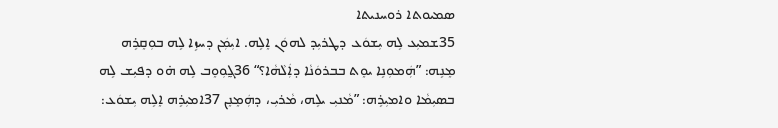ܣܡܝܘܬ‌ܐ ܪܘܚܢܝܬ‌ܐ
35ܫܡܝܼܥ ܠܹܗ ܝܼܫܘܿܥ ܕܛܪܝܼܕ ܠܗܘܿܢ ܐܸܠܹܗ. ܐܝܼܡܲܢ ܕܚܙܹܐ ܠܹܗ ܒܘܼܩܸܪܹܗ ܡܸܢܹܗ: ”ܗܲܡܘܼܢܹܐ ܝܘܸܬ ܒܒܪܘܿܢܵܐ ܕܐܲܠܵܗܵܐ؟“ 36ܓ̰ܘܼܘܸܒ ܠܹܗ ܗ̇ܘ ܕܦܝܼܫ ܠܹܗ ܒܣܝܼܡܵܐ ܘܐܡܝܼܪܹܗ: ”ܡܵܢܝܼ ܝܠܹܗ، ܡܵܪܝܼ، ܕܗܲܡܸܢܸܢ 37ܐܡܝܼܪܹܗ ܐܸܠܹܗ ܝܼܫܘܿܥ: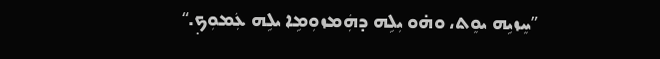”ܚܸܙܝܹܗ ܝܘܸܬ، ܘܗ̇ܘ ܝܼܠܹܗ ܕܗܲܡܙܘܼܡܹܐ ܝܠܹܗ ܥܲܡܘܼܟ݂.“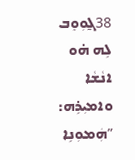38ܓ̰ܘܼܘܸܒ ܠܹܗ ܗ̇ܘ ܐܢܵܫܵܐ ܘܐܡܝܼܪܹܗ: ”ܗܲܡܘܼܢܹܐ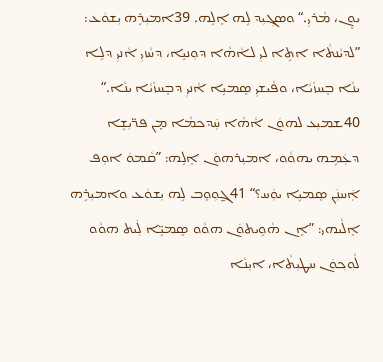ܝܘܸܢ، ܡܵܪܝܼ.“ ܘܣܓ݂ܝܼܕ ܠܹܗ ܐܸܠܹܗ. 39ܐܡܝܼܪܹܗ ܝܼܫܘܿܥ: ”ܠܕܝܵܢܬܵ‌ܐ ܐܬܹ‌ܐ ܠܝܼ ܠܐܵܗܵܐ ܕܘܼܢܝܹܐ، ܕܚܵܙܝܼ ܐܵܢܝܼ ܕܠܹܐ ܝܢܵܐ ܒܸܚܙܵܝܵܐ، ܘܦܵܝܫܝܼ ܣܸܡܝܹܐ ܐܵܢܝܼ ܕܒܸܚܙܵܝܵܐ ܝܢܵܐ.“ 40ܫܡܝܼܥ ܠܗܘܿܢ ܐܵܗܵܐ ܚܲܕܟܡܵܐ ܡ̣ܢ ܦܪ̈ܝܼܫܹܐ ܕܥܲܡܹܗ ܝܗܘܵܘ، ܐܡܝܼܪܗܘܿܢ ܐܸܠܹܗ: ”ܩܵܡܘܿ ܐܘܼܦ ܐܲܚܢܲܢ ܣܸܡܝܹܐ ܝܘܲܚ؟“ 41ܓ̰ܘܼܘܸܒ ܠܹܗ ܝܼܫܘܿܥ ܘܐܡܝܼܪܹܗ ܐܸܠܵܝܗ‌ܝ: ”ܐܸܢ ܗܵܘܹܝܬܘܿܢ ܗܘܵܘ ܣܸܡܝܹ̈ܐ ܠܲܝܬ ܗܘܵܘ ܠܵܘܟ݂ܘܿܢ ܚܛܝܼܬܵ‌ܐ، ܐܝܼܢܵܐ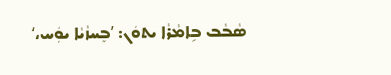ܣܵܒܵܒ ܒܹܐܡܵܪܵܐ ܝܬܘܿܢ: ’ܒܸܚܙܵܝܵܐ ܝܘܲܚ،‘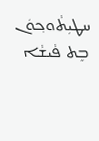ܚܛܝܼܬܵܘܟ݂ܘܿܢ ܒܸܬ ܦܵܝܫܵܐ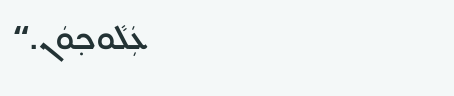ܥܲܠܵܘܟ݂ܘܿܢ.“